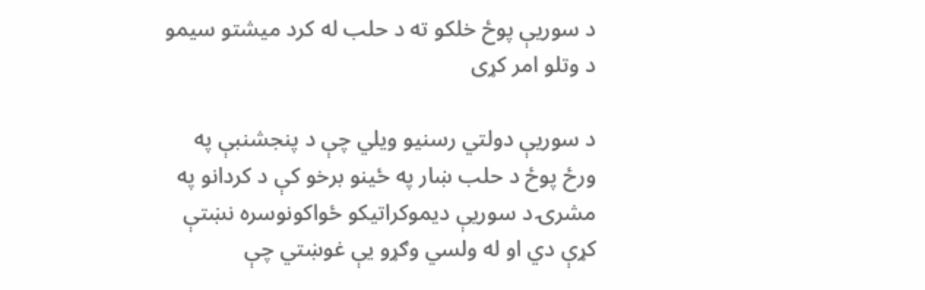د سوریې پوځ خلکو ته د حلب له کرد میشتو سیمو د وتلو امر کړی

د سوریې دولتي رسنیو ویلي چې د پنجشنبې په ورځ پوځ د حلب ښار په ځینو برخو کې د کردانو په مشرۍ د سوریې دیموکراتیکو ځواکونوسره نښتې کړې دي او له ولسي وګړو یې غوښتي چې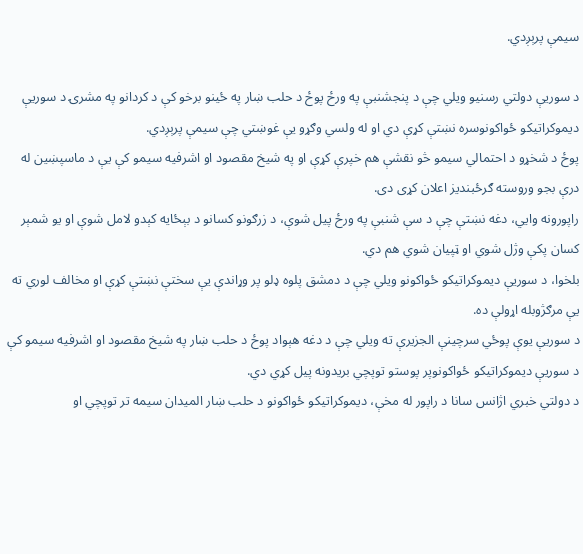سیمې پرېږدي.

د سوریې دولتي رسنیو ویلي چې د پنجشنبې په ورځ پوځ د حلب ښار په ځینو برخو کې د کردانو په مشرۍ د سوریې دیموکراتیکو ځواکونوسره نښتې کړې دي او له ولسي وګړو یې غوښتي چې سیمې پرېږدي.
پوځ د شخړو د احتمالي سیمو څو نقشې هم خپرې کړې او په شیخ مقصود او اشرفیه سیمو کې یې د ماسپښین له درې بجو وروسته ګرځبندیز اعلان کړی دی.
راپورونه وایي، دغه نښتې چې د سې شنبې په ورځ پیل شوې، د زرګونو کسانو د بېځایه کېدو لامل شوې او یو شمېر کسان پکې وژل شوي او ټپیان شوي هم دي.
بلخوا، د سوریې دیموکراتیکو ځواکونو ویلي چې د دمشق پلوه ډلو پر وړاندې یې سختې نښتې کړې او مخالف لوري ته یې مرګژوبله اړولې ده.
د سوریې یوې پوځي سرچینې الجزیرې ته ویلي چې د دغه هېواد پوځ د حلب ښار په شیخ مقصود او اشرفیه سیمو کې د سوریې دیموکراتیکو ځواکونوپر پوستو توپچي بریدونه پیل کړي دي.
د دولتي خبري اژانس سانا د راپور له مخې، دیموکراتیکو ځواکونو د حلب ښار المیدان سیمه تر توپچي او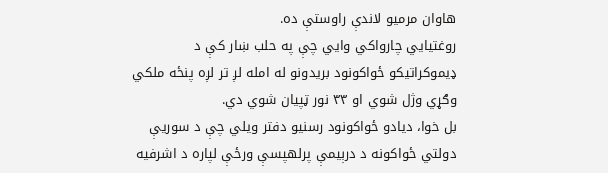هاوان مرمیو لاندې راوستې ده.
روغتیايي چارواکي وایي چې په حلب ښار کې د ډیموکراتیکو ځواکونود بریدونو له امله لږ تر لږه پنځه ملکي وګړي وژل شوي او ۳۳ نور ټپیان شوي دي.
بل خوا، دیادو ځواکونود رسنیو دفتر ویلي چې د سوریې دولتي ځواکونه د درېیمې پرلهپسې ورځې لپاره د اشرفیه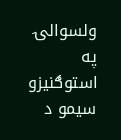ولسوالۍ په استوګنیزو سیمو د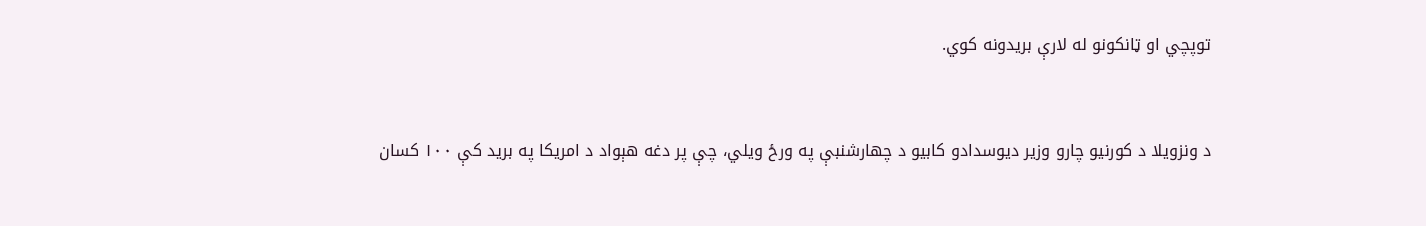توپچي او ټانکونو له لارې بریدونه کوي.


د ونزویلا د کورنیو چارو وزیر دیوسدادو کابیو د چهارشنبې په ورځ ویلي، چې پر دغه هېواد د امریکا په برید کې ۱۰۰ کسان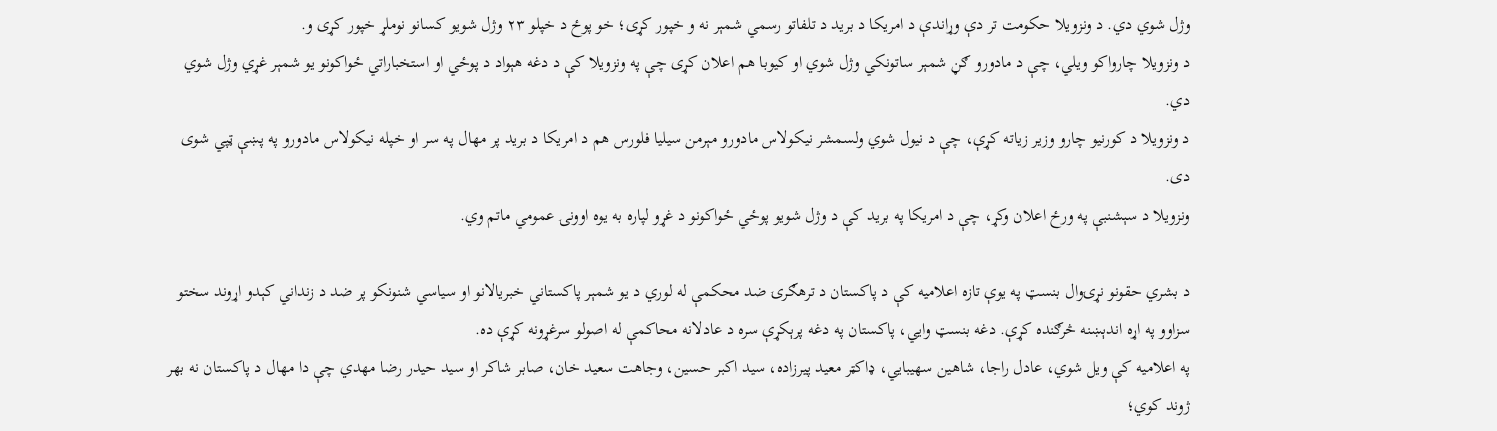وژل شوي دي. د ونزویلا حکومت تر دې وړاندې د امریکا د برید د تلفاتو رسمي شمېر نه و خپور کړی؛ خو پوځ د خپلو ۲۳ وژل شویو کسانو نوملړ خپور کړی و.
د ونزویلا چارواکو ویلي، چې د مادورو ګڼ شمېر ساتونکي وژل شوي او کیوبا هم اعلان کړی چې په ونزویلا کې د دغه هېواد د پوځي او استخباراتي ځواکونو یو شمېر غړي وژل شوي دي.
د ونزویلا د کورنیو چارو وزیر زیاته کړې، چې د نیول شوي ولسمشر نیکولاس مادورو مېرمن سیلیا فلورس هم د امریکا د برید پر مهال په سر او خپله نیکولاس مادورو په پښې ټپي شوی دی.
ونزویلا د سېشنبې په ورځ اعلان وکړ، چې د امریکا په برید کې د وژل شویو پوځي ځواکونو د غړو لپاره به یوه اوونۍ عمومي ماتم وي.

د بشري حقونو نړۍوال بنسټ په یوې تازه اعلامیه کې د پاکستان د ترهګرۍ ضد محکمې له لوري د یو شمېر پاکستاني خبریالانو او سیاسي شنونکو پر ضد د زنداني کېدو اړوند سختو سزاوو په اړه اندېښنه څرګنده کړې. دغه بنسټ وایي، پاکستان په دغه پرېکړې سره د عادلانه محاکمې له اصولو سرغړونه کړې ده.
په اعلامیه کې ویل شوي، عادل راجا، شاهین سهیبایي، ډاکټر معید پیرزاده، سید اکبر حسین، وجاهت سعید خان، صابر شاکر او سید حیدر رضا مهدي چې دا مهال د پاکستان نه بهر ژوند کوي؛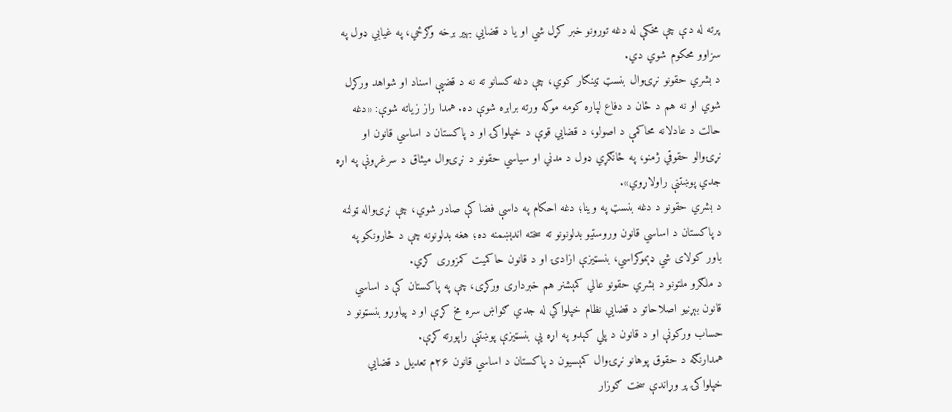پرته له دې چې مخکې له دغه تورونو خبر کړل شي او یا د قضایي بهیر برخه وګرځي، په غیابي ډول په سزاوو محکوم شوي دي.
د بشري حقونو نړۍوال بنسټ ټینګار کوي، چې دغه کسانو ته نه د قضیې اسناد او شواهد ورکړل شوي او نه هم د ځان د دفاع لپاره کومه موکه ورته برابره شوې ده. همدا راز زیاته شوې: «دغه حالت د عادلانه محاکمې د اصولو، د قضایي قوې د خپلواکۍ او د پاکستان د اساسي قانون او نړۍوالو حقوقي ژمنو، په ځانګړي ډول د مدني او سیاسي حقونو د نړۍوال میثاق د سرغړونې په اړه جدي پوښتنې راولاړوي».
د بشري حقونو د دغه بنسټ په وینا؛ دغه احکام په داسې فضا کې صادر شوي، چې نړۍواله ټولنه د پاکستان د اساسي قانون وروستیو بدلونونو ته سخته اندېښمنه ده؛ هغه بدلونونه چې د څارونکو په باور کولای شي ډېموکراسي، بنسټیزې ازادۍ او د قانون حاکمیت کمزوری کړي.
د ملګرو ملتونو د بشري حقونو عالي کمېشنر هم خبرداری ورکړی، چې په پاکستان کې د اساسي قانون بېړنیو اصلاحاتو د قضایي نظام خپلواکي له جدي ګواښ سره مخ کړې او د پیاوړو بنسټونو د حساب ورکونې او د قانون د پلي کېدو په اړه یې بنسټیزې پوښتنې راپورته کړې.
همدارنګه د حقوق پوهانو نړۍوال کمېسیون د پاکستان د اساسي قانون ۲۶م تعدیل د قضایي خپلواکۍ پر وړاندې سخت ګوزار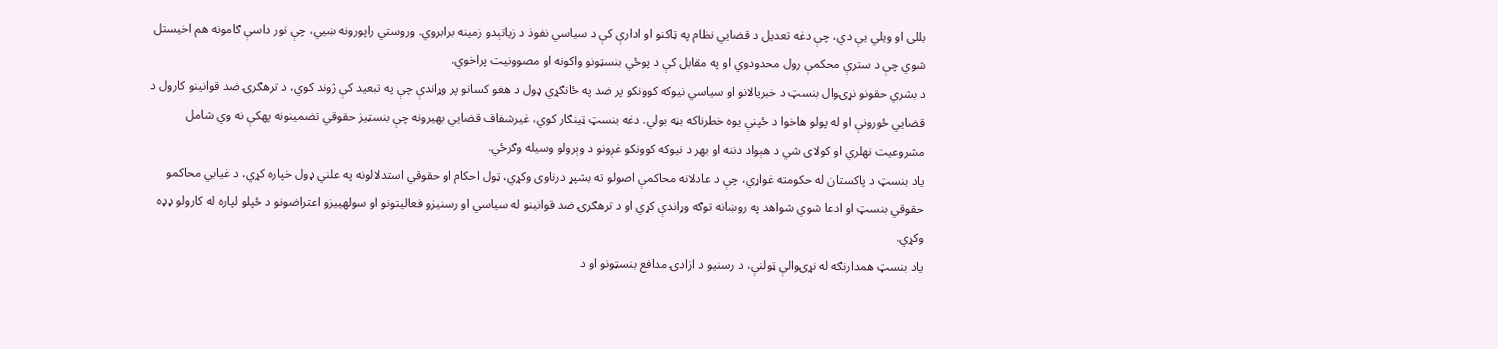بللی او ویلي یې دي، چې دغه تعدیل د قضایي نظام په ټاکنو او ادارې کې د سیاسي نفوذ د زیاتېدو زمینه برابروي. وروستي راپورونه ښيي، چې نور داسې ګامونه هم اخیستل شوي چې د سترې محکمې رول محدودوي او په مقابل کې د پوځي بنسټونو واکونه او مصوونیت پراخوي.
د بشري حقونو نړۍوال بنسټ د خبریالانو او سیاسي نیوکه کوونکو پر ضد په ځانګړي ډول د هغو کسانو پر وړاندې چې په تبعید کې ژوند کوي، د ترهګرۍ ضد قوانینو کارول د قضایي ځورونې او له پولو هاخوا د ځپنې یوه خطرناکه بڼه بولي. دغه بنسټ ټینګار کوي، غیرشفاف قضایي بهیرونه چې بنسټیز حقوقي تضمینونه پهکې نه وي شامل مشروعیت نهلري او کولای شي د هېواد دننه او بهر د نیوکه کوونکو غږونو د وېرولو وسیله وګرځي.
یاد بنسټ د پاکستان له حکومته غواړي، چې د عادلانه محاکمې اصولو ته بشپړ درناوی وکړي، ټول احکام او حقوقي استدلالونه په علني ډول خپاره کړي، د غیابي محاکمو حقوقي بنسټ او ادعا شوي شواهد په روښانه توګه وړاندې کړي او د ترهګرۍ ضد قوانینو له سیاسي او رسنیزو فعالیتونو او سولهییزو اعتراضونو د ځپلو لپاره له کارولو ډډه وکړي.
یاد بنسټ همدارنګه له نړۍوالې ټولنې، د رسنیو د ازادۍ مدافع بنسټونو او د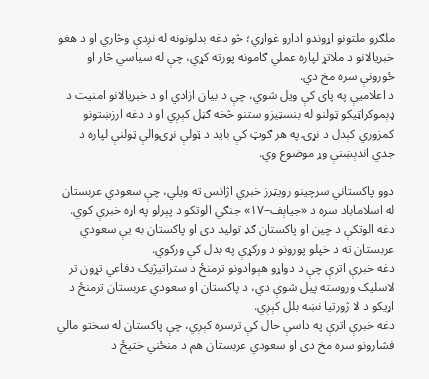ملګرو ملتونو اړوندو ادارو غواړي؛ څو دغه بدلونونه له نږدې وڅاري او د هغو خبریالانو د ملاتړ لپاره عملي ګامونه پورته کړي، چې له سیاسي څار او ځورونې سره مخ دي.
د اعلامیې په پای کې ویل شوي، چې د بیان ازادي او د خبریالانو امنیت د ډېموکراټیکو ټولنو له بنسټیزو ستنو څخه ګڼل کېږي او د دغه ارزښتونو کمزوري کېدل د نړۍ په هر ګوټ کې باید د ټولې نړۍوالې ټولنې لپاره د جدي اندېښنې وړ موضوع وي.

دوو پاکستاني سرچینو رویټرز خبري اژانس ته ویلي، چې سعودي عربستان له اسلاماباد سره د «جياېف–۱۷» جنګي الوتکو د پېرلو په اړه خبرې کوي. دغه الوتکې د چین او پاکستان ګډ تولید دی او پاکستان به یې سعودي عربستان ته د خپلو پورونو د ورکړې په بدل کې ورکوي.
دغه خبرې اترې چې د دواړو هېوادونو ترمنځ د ستراتیژیک دفاعي تړون تر لاسلیک وروسته پیل شوې دي، د پاکستان او سعودي عربستان ترمنځ د اړیکو د لا ژورتیا نښه بلل کېږي.
دغه خبرې اترې په داسې حال کې ترسره کېږي، چې پاکستان له سختو مالي فشارونو سره مخ دی او سعودي عربستان هم د منځني ختیځ د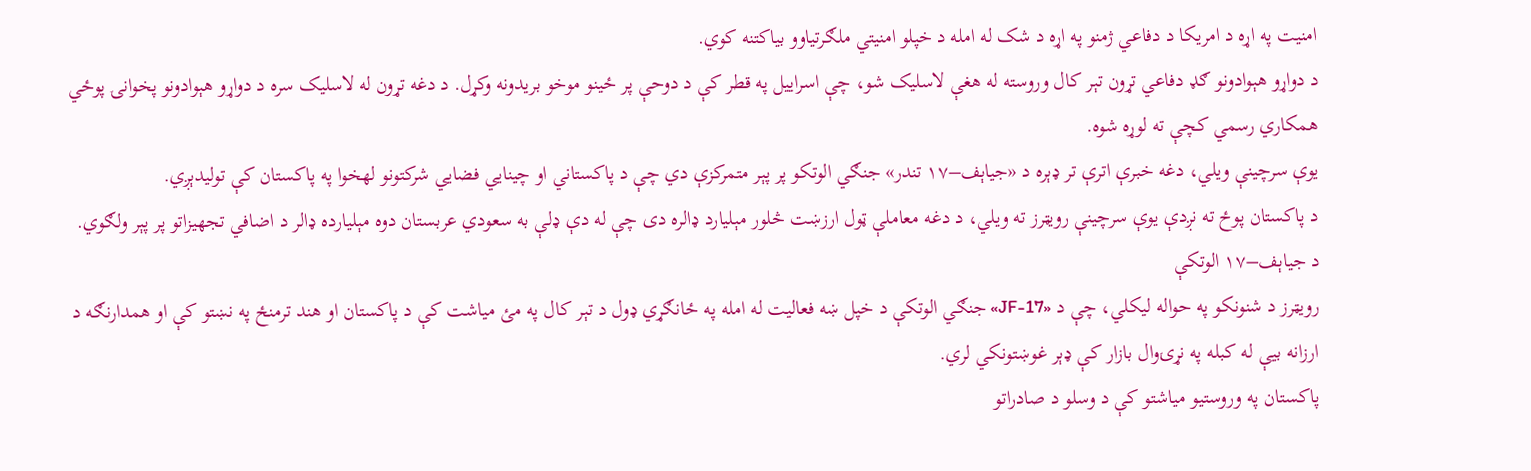امنیت په اړه د امریکا د دفاعي ژمنو په اړه د شک له امله د خپلو امنیتي ملګرتیاوو بیاکتنه کوي.
د دواړو هېوادونو ګډ دفاعي تړون تېر کال وروسته له هغې لاسلیک شو، چې اسراییل په قطر کې د دوحې پر ځینو موخو بریدونه وکړل. د دغه تړون له لاسلیک سره د دواړو هېوادونو پخوانۍ پوځي همکاري رسمي کچې ته لوړه شوه.
یوې سرچینې ویلي، دغه خبرې اترې تر ډېره د «جياېف–۱۷ تندر» جنګي الوتکو پر پېر متمرکزې دي چې د پاکستاني او چینايي فضایي شرکتونو لهخوا په پاکستان کې تولیدېږي.
د پاکستان پوځ ته نږدې یوې سرچینې رویټرز ته ویلي، د دغه معاملې ټول ارزښت څلور مېلیارد ډالره دی چې له دې ډلې به سعودي عربستان دوه مېلیارده ډالر د اضافي تجهیزاتو پر پېر ولګوي.
د جياېف–۱۷ الوتکې
رویټرز د شنونکو په حواله لیکلي، چې د «JF-17» جنګي الوتکې د خپل ښه فعالیت له امله په ځانګړي ډول د تېر کال په مئ میاشت کې د پاکستان او هند ترمنځ په نښتو کې او همدارنګه د ارزانه بیې له کبله په نړۍوال بازار کې ډېر غوښتونکي لري.
پاکستان په وروستیو میاشتو کې د وسلو د صادراتو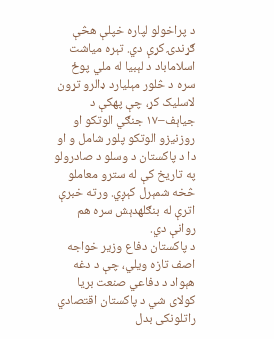د پراخولو لپاره خپلې هڅې ګړندۍ کړې دي. تېره میاشت اسلاماباد د لېبیا له ملي پوځ سره د څلور مېلیارد ډالرو تړون لاسلیک کړ، چې پهکې د جياېف–۱۷ جنګي الوتکو او روزنیزو الوتکو پلور شامل و او دا د پاکستان د وسلو د صادرولو په تاریخ کې له سترو معاملو څخه شمېرل کېږي. ورته خبرې اترې له بنګلهدېش سره هم روانې دي.
د پاکستان دفاع وزیر خواجه اصف تازه ویلي، چې د دغه هېواد د دفاعي صنعت بریا کولای شي د پاکستان اقتصادي راتلونکی بدل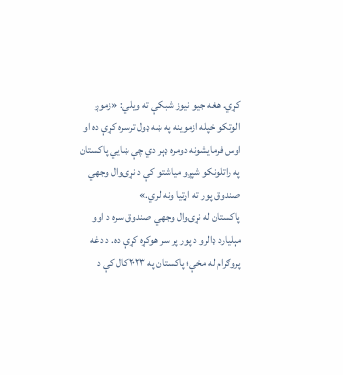کړي. هغه جیو نیوز شبکې ته ویلي: «زموږ الوتکو خپله ازموینه په ښه ډول ترسره کړې ده او اوس فرمایشونه دومره ډېر دي چې ښايي پاکستان په راتلونکو شپږو میاشتو کې د نړۍوال وجهي صندوق پور ته اړتیا ونه لري.»
پاکستان له نړۍوال وجهي صندوق سره د اوو مېلیارد ډالرو د پور پر سر هوکړه کړې ده. د دغه پروګرام له مخې؛ پاکستان په ۲۰۲۳کال کې د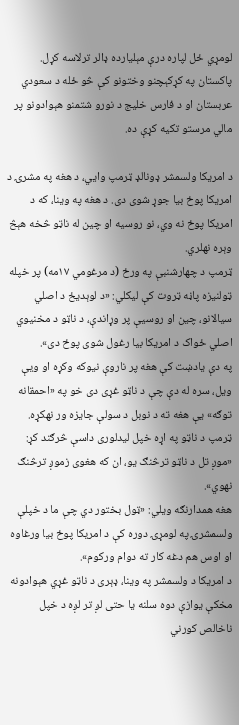لومړي ځل لپاره درې مېلیارده ډالر ترلاسه کړل.
پاکستان په کړکېچنو وختونو کې څو ځله د سعودي عربستان او د فارس خلیج د نورو شتمنو هېوادونو پر مالي مرستو تکیه کړې ده.

د امریکا ولسمشر ډونالډ ټرمپ وايي، د هغه په مشرۍ د امریکا پوځ بیا جوړ شوی دی. د هغه په وینا، که د امریکا پوځ نه وي، نو روسیه او چین له ناټو څخه هېڅ وېره نهلري.
ټرمپ د چهارشنبې په ورځ (د مرغومي ۱۷مه) پر خپله ټولنیزه پاڼه ټروت کې لیکلي: «د لوېدیځ د اصلي سیالانو، چین او روسیې پر وړاندې، د ناټو د مخنیوي اصلي ځواک د امریکا بیا رغول شوی پوځ دی».
په دې یادښت کې هغه پر ناروې نیوکه وکړه او ویې ویل، سره له دې چې د ناټو غړی دی خو په «احمقانه توګه» یې هغه ته د نوبل د سولې جایزه ور نهکړه.
ټرمپ د ناټو په اړه خپل لیدلوری داسې څرګند کړ: «موږ تل د ناټو ترڅنګ یو، ان که هغوی زموږ ترڅنګ نهوي».
هغه همدارنګه ویلي: «ټول بختور دي چې ما د خپلې ولسمشرۍ په لومړۍ دوره کې د امریکا پوځ بیا ورغاوه او اوس هم دغه کار ته دوام ورکوم».
د امریکا د ولسمشر په وینا، ډېری د ناټو غړي هېوادونه مخکې یوازې دوه سلنه یا حتی لږ تر لږه د خپل ناخالص کورني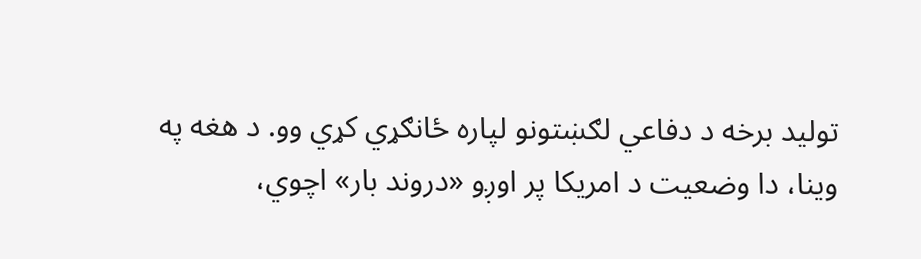تولید برخه د دفاعي لګښتونو لپاره ځانګړي کړي وو. د هغه په وینا، دا وضعیت د امریکا پر اوږو «دروند بار» اچوي،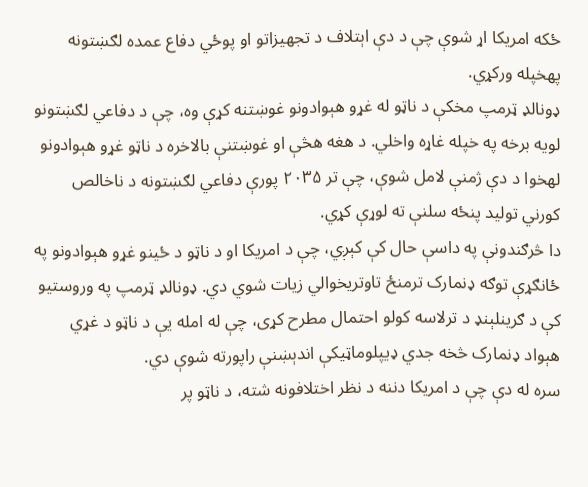ځکه امریکا اړ شوې چې د دې اېتلاف د تجهیزاتو او پوځي دفاع عمده لګښتونه پهخپله ورکړي.
ډونالډ ټرمپ مخکې د ناټو له غړو هېوادونو غوښتنه کړې وه، چې د دفاعي لګښتونو لویه برخه په خپله غاړه واخلي. د هغه هڅې او غوښتنې بالاخره د ناټو غړو هېوادونو لهخوا د دې ژمنې لامل شوې، چې تر ۲۰۳۵ پورې دفاعي لګښتونه د ناخالص کورني تولید پنځه سلنې ته لوړې کړي.
دا څرګندونې په داسې حال کې کېږي، چې د امریکا او د ناټو د ځینو غړو هېوادونو په ځانګړې توګه ډنمارک ترمنځ تاوتریخوالي زیات شوي دي. ډونالډ ټرمپ په وروستیو کې د ګرینلېنډ د ترلاسه کولو احتمال مطرح کړی، چې له امله یې د ناټو د غړي هېواد ډنمارک څخه جدي ډیپلوماټیکې اندېښنې راپورته شوې دي.
سره له دې چې د امریکا دننه د نظر اختلافونه شته، د ناټو پر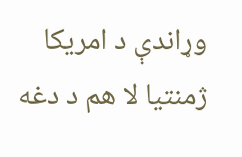وړاندې د امریکا ژمنتیا لا هم د دغه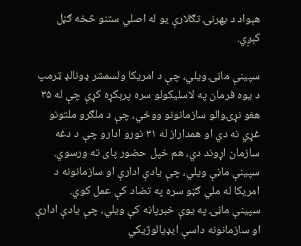هېواد د بهرنۍ تګلارې یو له اصلي ستنو څخه ګڼل کېږي.

سپینې ماڼۍ ویلي، چې د امریکا ولسمشر ډونالډ ټرمپ د یوه فرمان په لاسلیکولو سره پرېکړه کړې چې له ۳۵ هغو نړۍوالو سازمانونو ووځي، چې د ملګرو ملتونو غړي نه دي او همداراز له ۳۱ نورو ادارو چې د دغه سازمان اړوند دي، هم خپل حضور پای ته ورسوي.
سپینې ماڼې ویلي، چې یادې ادارې او سازمانونه د امریکا له ملي ګټو سره په تضاد کې عمل کوي.
سپینې ماڼۍ په یوې خبرپاڼه کې ویلي، چې یادې ادارې او سازمانونه داسې ایډیالوژیکي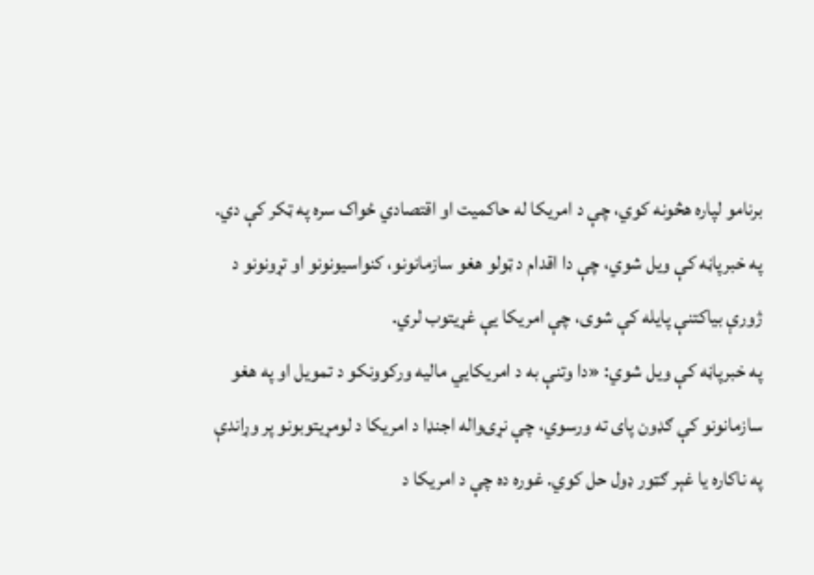برنامو لپاره هڅونه کوي، چې د امریکا له حاکمیت او اقتصادي ځواک سره په ټکر کې دي.
په خبرپاڼه کې ویل شوي، چې دا اقدام د ټولو هغو سازمانونو، کنواسیونونو او تړونونو د ژورې بیاکتنې پایله کې شوی، چې امریکا یې غړیتوب لري.
په خبرپاڼه کې ویل شوي: «دا وتنې به د امریکايي مالیه ورکوونکو د تمویل او په هغو سازمانونو کې ګډون پای ته ورسوي، چې نړۍواله اجنډا د امریکا د لومړیتوبونو پر وړاندې په ناکاره یا غېر ګټور ډول حل کوي. غوره ده چې د امریکا د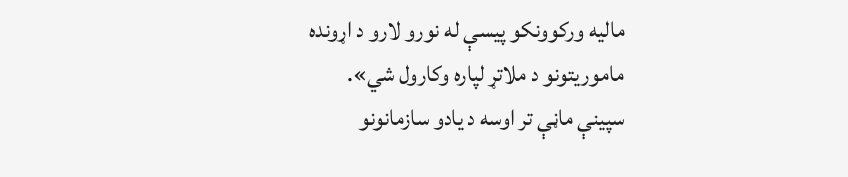مالیه ورکوونکو پیسې له نورو لارو د اړونده ماموریتونو د ملاتړ لپاره وکارول شي».
سپینې ماڼې تر اوسه د یادو سازمانونو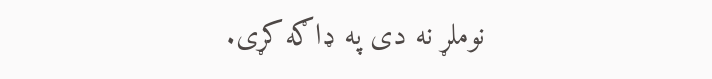نوملړ نه دی په ډاګه کړی.